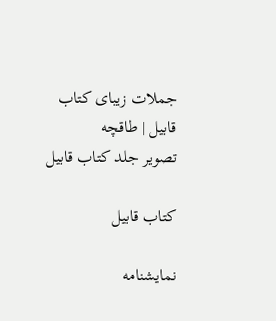جملات زیبای کتاب قابیل | طاقچه
تصویر جلد کتاب قابیل

کتاب قابیل

نمایشنامه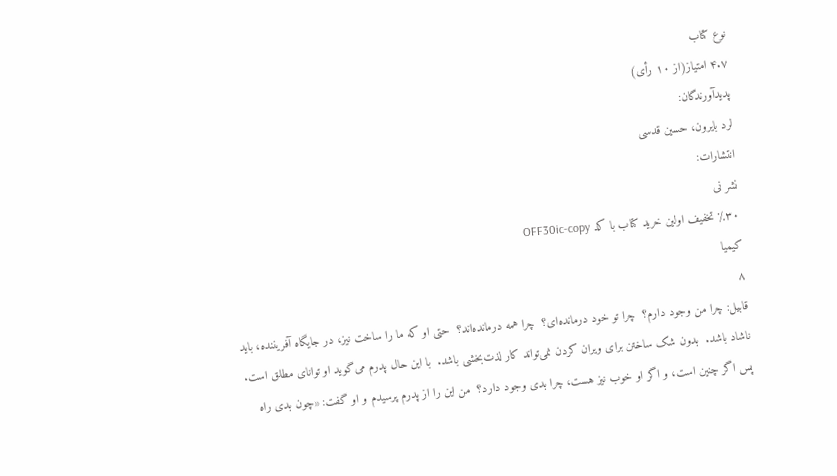نوع کتاب
۴.۷ امتیاز(از ۱۰ رأی)
پدیدآورندگان:
لرد بایرون، حسین قدسی
انتشارات:
نشر نی
٪۳۰ تخفیف اولین خرید کتاب با کد OFF30ic-copy
کیمیا
۸
قابیل: چرا من وجود دارم؟  چرا تو خود درمانده‌ای؟  چرا همه درمانده‌اند؟  حتی او که ما را ساخت نیز، در جایگاه آفریننده، باید ناشاد باشد.  بدون شک ساختن برای ویران کردن نمی‌تواند کار لذت‌بخشی باشد.  با این حال پدرم می‌گوید او توانای مطلق است.  پس اگر چنین است، و اگر او خوب نیز هست، چرا بدی وجود دارد؟  من این را از پدرم پرسیدم و او گفت: «چون بدی راه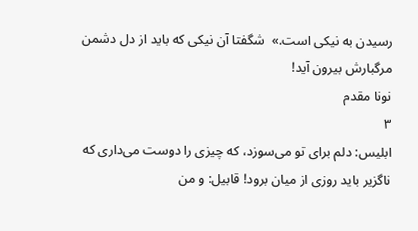رسیدن به نیکی است.»  شگفتا آن نیکی که باید از دل دشمن مرگبارش بیرون آید!
نونا مقدم
۳
ابلیس: دلم برای تو می‌سوزد، که چیزی را دوست می‌داری که ناگزیر باید روزی از میان برود! قابیل: و من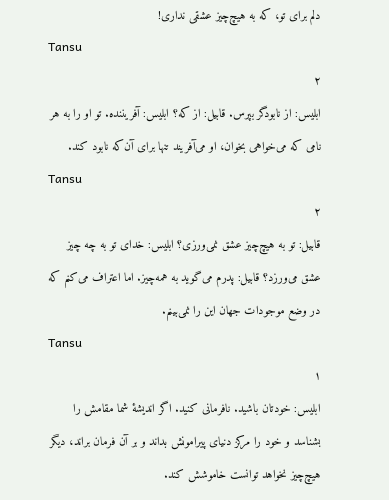دلم برای تو، که به هیچ‌چیز عشقی نداری!
Tansu
۲
ابلیس: از نابودگر بپرس. قابیل: از که؟ ابلیس: آفریننده. تو او را به هر نامی که می‌خواهی بخوان، او می‌آفریند تنها برای آن‌که نابود کند.
Tansu
۲
قابیل: تو به هیچ‌چیز عشق نمی‌ورزی؟ ابلیس: خدای تو به چه چیز عشق می‌ورزد؟ قابیل: پدرم می‌گوید به همه‌چیز. اما اعتراف می‌کنم که در وضع موجودات جهان این را نمی‌بینم.
Tansu
۱
ابلیس: خودتان باشید. نافرمانی کنید. اگر اندیشهٔ شما مقامش را بشناسد و خود را مرکز دنیای پیرامونش بداند و بر آن فرمان براند، دیگر هیچ‌چیز نخواهد توانست خاموشش کند.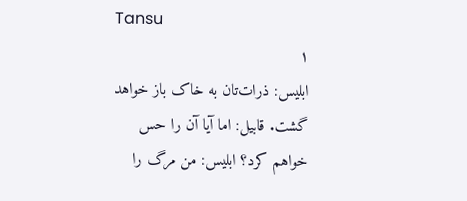Tansu
۱
ابلیس: ذرات‌تان به خاک باز خواهد گشت. قابیل: اما آیا آن را حس خواهم کرد؟ ابلیس: من مرگ را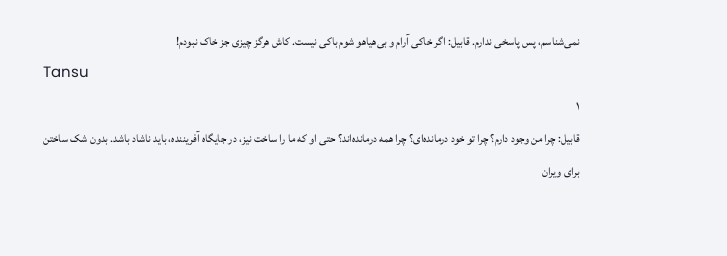نمی‌شناسم، پس پاسخی ندارم. قابیل: اگر خاکی آرام و بی‌هیاهو شوم باکی نیست. کاش هرگز چیزی جز خاک نبودم!
Tansu
۱
قابیل: چرا من وجود دارم؟ چرا تو خود درمانده‌ای؟ چرا همه درمانده‌اند؟ حتی او که ما را ساخت نیز، در جایگاه آفریننده، باید ناشاد باشد. بدون شک ساختن برای ویران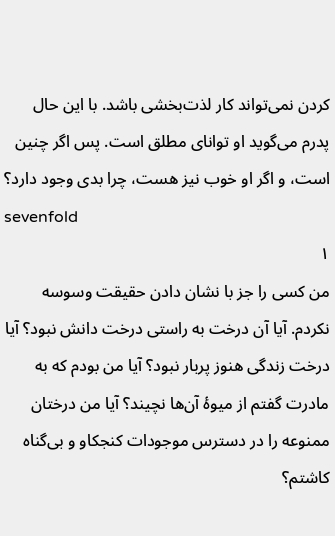کردن نمی‌تواند کار لذت‌بخشی باشد. با این حال پدرم می‌گوید او توانای مطلق است. پس اگر چنین است، و اگر او خوب نیز هست، چرا بدی وجود دارد؟
sevenfold
۱
من کسی را جز با نشان دادن حقیقت وسوسه نکردم. آیا آن درخت به راستی درخت دانش نبود؟ آیا درخت زندگی هنوز پربار نبود؟ آیا من بودم که به مادرت گفتم از میوهٔ آن‌ها نچیند؟ آیا من درختان ممنوعه را در دسترس موجودات کنجکاو و بی‌گناه کاشتم؟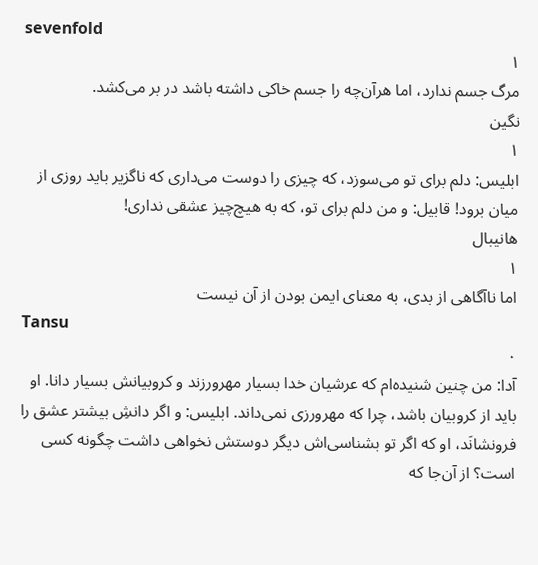sevenfold
۱
مرگ جسم ندارد، اما هرآن‌چه را جسم خاکی داشته باشد در بر می‌کشد.
نگین
۱
ابلیس: دلم برای تو می‌سوزد، که چیزی را دوست می‌داری که ناگزیر باید روزی از میان برود! قابیل: و من دلم برای تو، که به هیچ‌چیز عشقی نداری!
هانیبال
۱
اما ناآگاهی از بدی، به معنای ایمن بودن از آن نیست
Tansu
۰
آدا: من چنین شنیده‌ام که عرشیان خدا بسیار مهرورزند و کروبیانش بسیار دانا. او باید از کروبیان باشد، چرا که مهرورزی نمی‌داند. ابلیس: و اگر دانشِ بیشتر عشق را فرونشانَد، او که اگر تو بشناسی‌اش دیگر دوستش نخواهی داشت چگونه کسی است؟ از آن‌جا که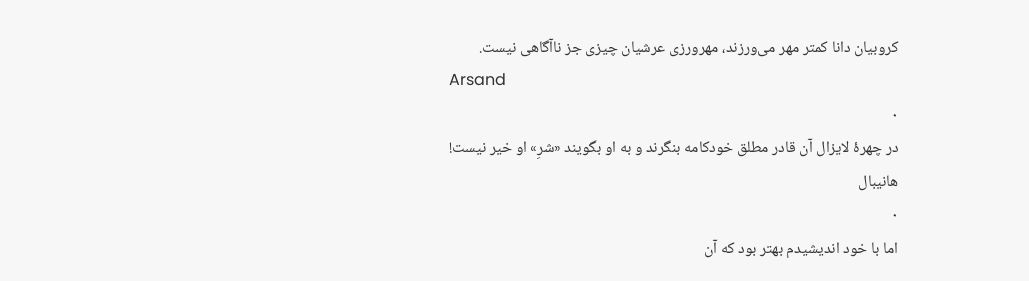کروبیان دانا کمتر مهر می‌ورزند، مهرورزی عرشیان چیزی جز ناآگاهی نیست.
Arsand
۰
در چهرهٔ لایزال آن قادر مطلق خودکامه بنگرند و به او بگویند «شرِ» او خیر نیست!
هانیبال
۰
اما با خود اندیشیدم بهتر بود که آن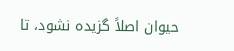حیوان اصلاً گزیده نشود، تا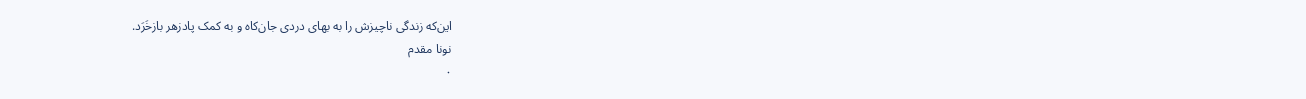این‌که زندگی ناچیزش را به بهای دردی جان‌کاه و به کمک پادزهر بازخَرَد.
نونا مقدم
۰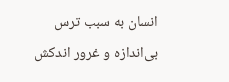انسان به سبب ترس بی‌اندازه و غرور اندکش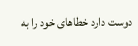دوست دارد خطاهای خود را به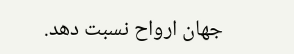جهان ارواح نسبت دهد.